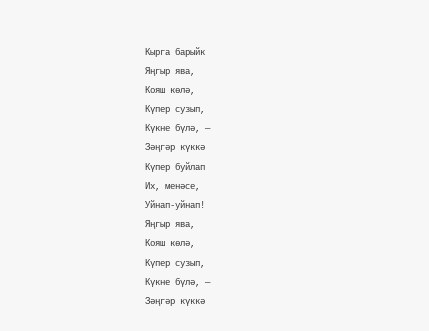Кырга барыйк
Яңгыр ява,
Кояш көлә,
Күпер сузып,
Күкне бүлә, —
Зәңгәр күккә
Күпер буйлап
Их, менәсе,
Уйнап-уйнап!
Яңгыр ява,
Кояш көлә,
Күпер сузып,
Күкне бүлә, —
Зәңгәр күккә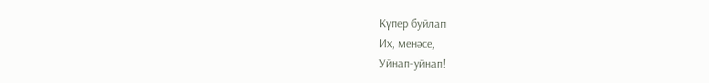Күпер буйлап
Их, менәсе,
Уйнап-уйнап!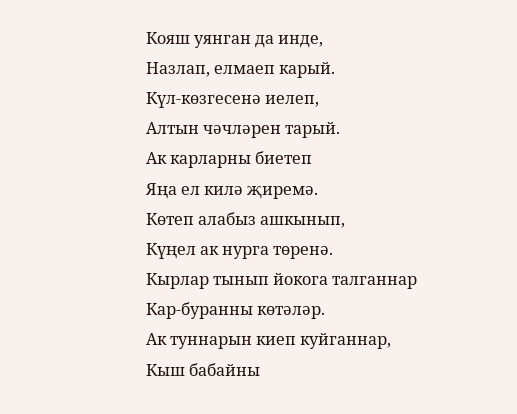Кояш уянган да инде,
Назлап, елмаеп карый.
Күл-көзгесенә иелеп,
Алтын чәчләрен тарый.
Ак карларны биетеп
Яңа ел килә җиремә.
Көтеп алабыз ашкынып,
Күңел ак нурга төренә.
Кырлар тынып йокога талганнар
Кар-буранны көтәләр.
Ак туннарын киеп куйганнар,
Кыш бабайны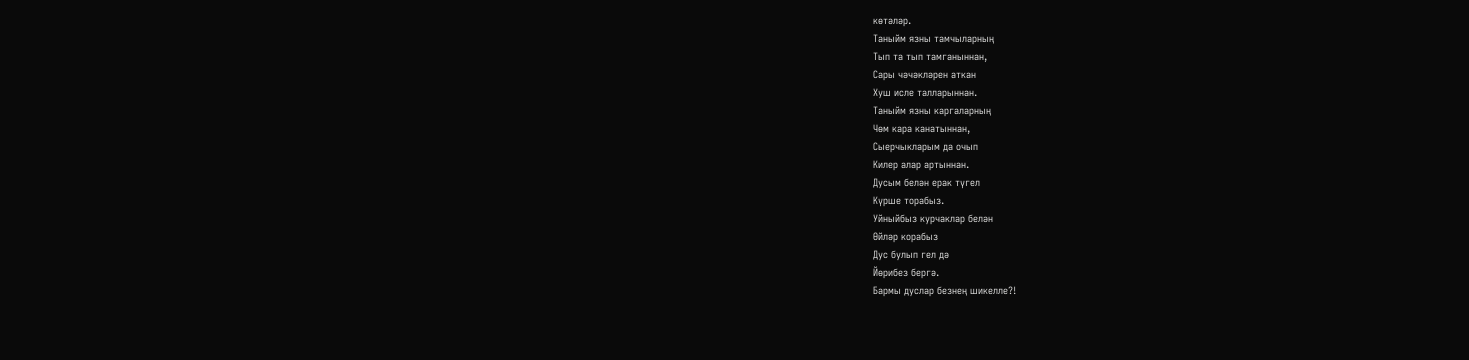көтәләр.
Таныйм язны тамчыларның
Тып та тып тамганыннан,
Сары чәчәкләрен аткан
Хуш исле талларыннан.
Таныйм язны каргаларның
Чөм кара канатыннан,
Сыерчыкларым да очып
Килер алар артыннан.
Дусым белән ерак түгел
Күрше торабыз.
Уйныйбыз курчаклар белән
Өйләр корабыз
Дус булып гел дә
Йөрибез бергә.
Бармы дуслар безнең шикелле?!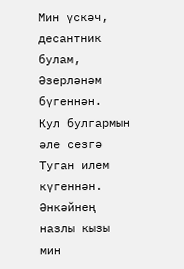Мин үскәч, десантник булам,
Әзерләнәм бүгеннән.
Кул булгармын әле сезгә
Туган илем күгеннән.
Әнкәйнең назлы кызы мин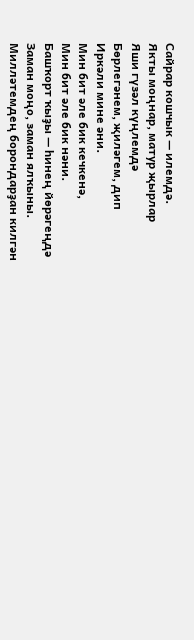Сайрар кошчык — илемдә.
Якты моңнар, матур җырлар
Яши гүзәл күңлемдә
Бөрлегәнем, җиләгем, дип
Иркәли мине әни.
Мин бит әле бик кечкенә,
Мин бит әле бик нәни.
Башҡорт ҡыҙы — һинең йөрәгеңдә
Заман моңо, заман ялҡыны.
Милләтемдең борондарҙан килгән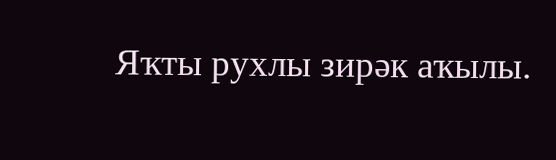Яҡты рухлы зирәк аҡылы.